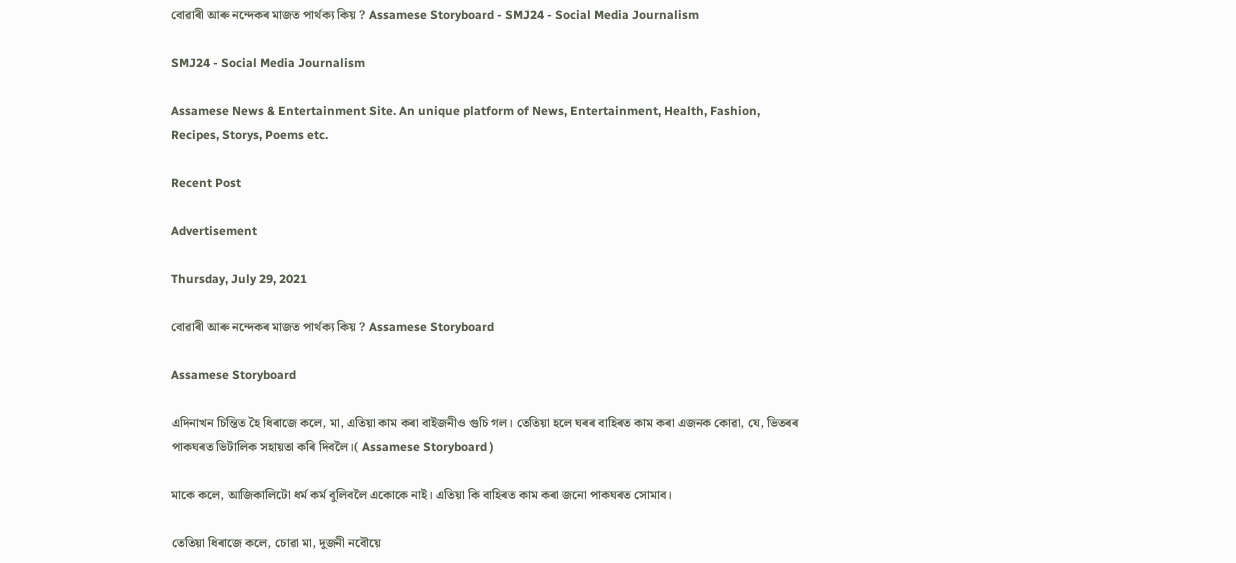বোৱাৰী আৰু নন্দেকৰ মাজত পাৰ্থক্য কিয় ? Assamese Storyboard - SMJ24 - Social Media Journalism

SMJ24 - Social Media Journalism

Assamese News & Entertainment Site. An unique platform of News, Entertainment, Health, Fashion, Recipes, Storys, Poems etc.

Recent Post

Advertisement

Thursday, July 29, 2021

বোৱাৰী আৰু নন্দেকৰ মাজত পাৰ্থক্য কিয় ? Assamese Storyboard

Assamese Storyboard

এদিনাখন চিন্তিত হৈ ধিৰাজে কলে, মা, এতিয়া কাম কৰা বাইজনীও গুচি গল। তেতিয়া হলে ঘৰৰ বাহিৰত কাম কৰা এজনক কোৱা, যে, ভিতৰৰ পাকঘৰত ভিটালিক সহায়তা কৰি দিবলৈ।( Assamese Storyboard )

মাকে কলে, আজিকালিটো ধৰ্ম কৰ্ম বুলিবলৈ একোকে নাই। এতিয়া কি বাহিৰত কাম কৰা জনো পাকঘৰত সোমাব।

তেতিয়া ধিৰাজে কলে, চোৱা মা, দুজনী নবৌয়ে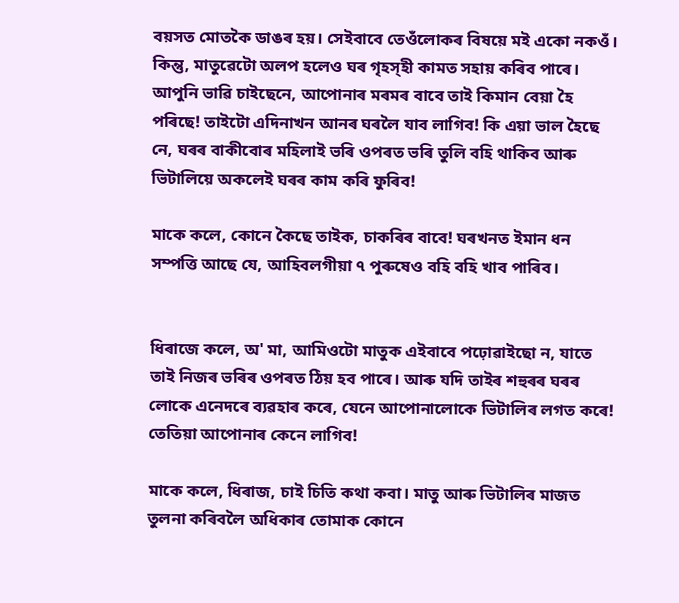বয়সত মোতকৈ ডাঙৰ হয়। সেইবাবে তেওঁলোকৰ বিষয়ে মই একো নকওঁ। কিন্তু, মাতুৱেটো অলপ হলেও ঘৰ গৃহস্হী কামত সহায় কৰিব পাৰে। আপুনি ভাৱি চাইছেনে, আপোনাৰ মৰমৰ বাবে তাই কিমান বেয়া হৈ পৰিছে! তাইটো এদিনাখন আনৰ ঘৰলৈ যাব লাগিব! কি এয়া ভাল হৈছে নে, ঘৰৰ বাকীবোৰ মহিলাই ভৰি ওপৰত ভৰি তুলি বহি থাকিব আৰু ভিটালিয়ে অকলেই ঘৰৰ কাম কৰি ফুৰিব!

মাকে কলে, কোনে কৈছে তাইক, চাকৰিৰ বাবে! ঘৰখনত ইমান ধন সম্পত্তি আছে যে, আহিবলগীয়া ৭ পুৰুষেও বহি বহি খাব পাৰিব।


ধিৰাজে কলে, অ' মা, আমিওটো মাতুক এইবাবে পঢ়োৱাইছো ন, যাতে তাই নিজৰ ভৰিৰ ওপৰত ঠিয় হব পাৰে। আৰু যদি তাইৰ শহুৰৰ ঘৰৰ লোকে এনেদৰে ব্যৱহাৰ কৰে, যেনে আপোনালোকে ভিটালিৰ লগত কৰে! তেতিয়া আপোনাৰ কেনে লাগিব!

মাকে কলে, ধিৰাজ, চাই চিতি কথা কবা। মাতু আৰু ভিটালিৰ মাজত তুলনা কৰিবলৈ অধিকাৰ তোমাক কোনে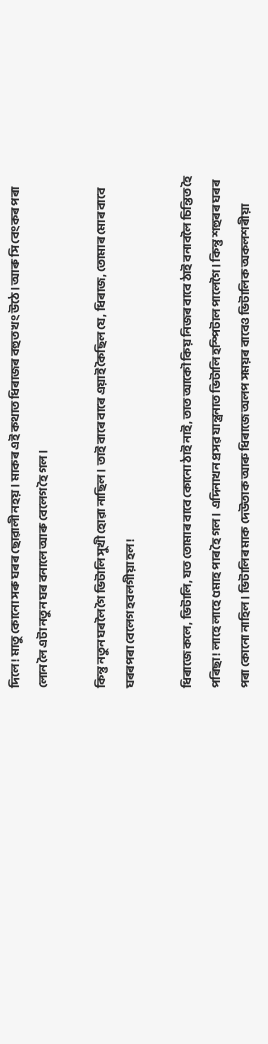দিলে! মাতু কোনো সৰু ঘৰৰ ছোৱালী নহয়। মাকৰ এই কথাত ধিৰাজৰ বহুত খং উঠে। আৰু সি বেংকৰ পৰা লোন লৈ এটা নতুন ঘৰ বনালে আৰু বেলেগ হৈ গল।

কিন্তু নতুন ঘৰলৈ গৈ ভিটালি সুখী হোৱা নাছিল। তাই বাৰে বাৰে এয়াই কৈছিল যে, ধিৰাজ, তোমাৰ মোৰ বাবে ঘৰৰপৰা বেলেগ হবলগীয়া হল!

ধিৰাজে কলে, ভিটালি, যত তোমাৰ বাবে কোনো ঠাই নাই, তাত আকৌ কিয় নিজৰ বাবে ঠাই বনাবলৈ চিন্তিত হৈ পৰিছা! লাহে লাহে ৫মাহ পাৰ হৈ গল। এদিনাখন প্ৰসৱ যান্ত্রনাত ভিটালি হস্পিটাল পালেগৈ। কিন্তু শহুৰৰ ঘৰৰ পৰা কোনো নাহিল। ভিটালিৰ মাক দেউতাক আৰু ধিৰাজে অলপ সময়ৰ বাবেও ভিটালিক অকলশৰীয়া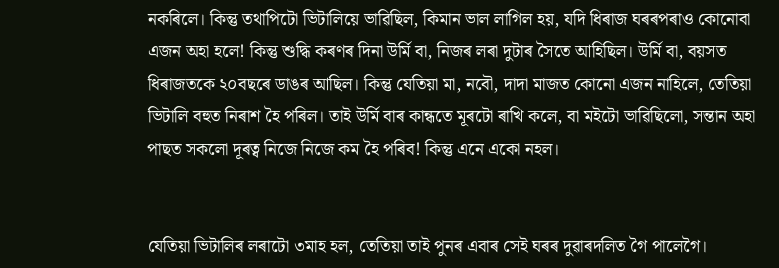নকৰিলে। কিন্তু তথাপিটো ভিটালিয়ে ভাৱিছিল, কিমান ভাল লাগিল হয়, যদি ধিৰাজ ঘৰৰপৰাও কোনোবা এজন অহা হলে! কিন্তু শুদ্ধি কৰণৰ দিনা উৰ্মি বা, নিজৰ লৰা দুটাৰ সৈতে আহিছিল। উৰ্মি বা, বয়সত ধিৰাজতকে ২০বছৰে ডাঙৰ আছিল। কিন্তু যেতিয়া মা, নবৌ, দাদা মাজত কোনো এজন নাহিলে, তেতিয়া ভিটালি বহুত নিৰাশ হৈ পৰিল। তাই উৰ্মি বাৰ কান্ধতে মূৰটো ৰাখি কলে, বা মইটো ভাৱিছিলো, সন্তান অহা পাছত সকলো দূৰত্ব নিজে নিজে কম হৈ পৰিব! কিন্তু এনে একো নহল।


যেতিয়া ভিটালিৰ লৰাটো ৩মাহ হল, তেতিয়া তাই পুনৰ এবাৰ সেই ঘৰৰ দুৱাৰদলিত গৈ পালেগৈ।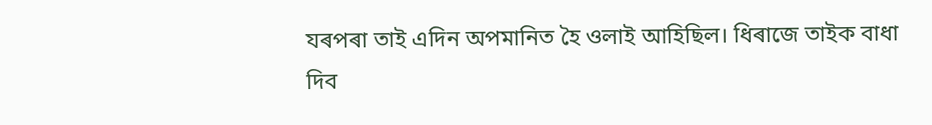যৰপৰা তাই এদিন অপমানিত হৈ ওলাই আহিছিল। ধিৰাজে তাইক বাধা দিব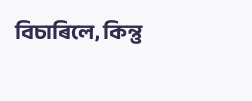বিচাৰিলে, কিন্তু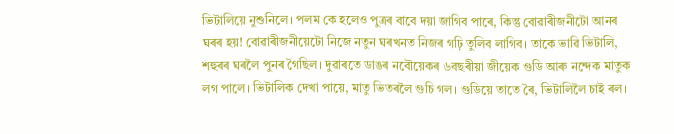ভিটালিয়ে নুশুনিলে। পলম কে হলেও পুত্ৰৰ বাবে দয়া জাগিব পাৰে, কিন্তু বোৱাৰীজনীটো আনৰ ঘৰৰ হয়! বোৱাৰীজনীয়েটো নিজে নতুন ঘৰখনত নিজৰ গঢ়ি তুলিব লাগিব। তাকে ভাৱি ভিটালি, শহুৰৰ ঘৰলৈ পুনৰ গৈছিল। দুৱাৰতে ডাঙৰ নবৌয়েকৰ ৬বছৰীয়া জীয়েক গুডি আৰু নন্দেক মাতুক লগ পালে। ভিটালিক দেখা পায়ে, মাতু ভিতৰলৈ গুচি গল। গুডিয়ে তাতে ৰৈ, ভিটালিলৈ চাই ৰল।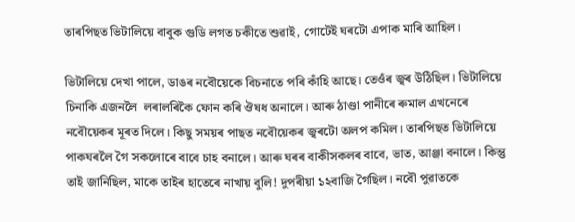তাৰপিছত ভিটালিয়ে বাবুক গুডি লগত চকীতে শুৱাই, গোটেই ঘৰটো এপাক মাৰি আহিল।

ভিটালিয়ে দেখা পালে, ডাঙৰ নবৌয়েকে বিচনাতে পৰি কাঁহি আছে। তেওঁৰ জ্বৰ উঠিছিল। ভিটালিয়ে চিনাকি এজনলৈ  লৰালৰিকৈ ফোন কৰি ঔষধ অনালে। আৰু ঠাণ্ডা পানীৰে ৰুমাল এখনেৰে নবৌয়েকৰ মূৰত দিলে। কিছু সময়ৰ পাছত নবৌয়েকৰ জ্বৰটো অলপ কমিল। তাৰপিছত ভিটালিয়ে পাকঘৰলৈ গৈ সকলোৰে বাবে চাহ বনালে। আৰু ঘৰৰ বাকীসকলৰ বাবে, ভাত, আঞ্জা বনালে। কিন্তু তাই জানিছিল, মাকে তাইৰ হাতেৰে নাখায় বুলি! দুপৰীয়া ১২বাজি গৈছিল। নবৌ পুৱাতকে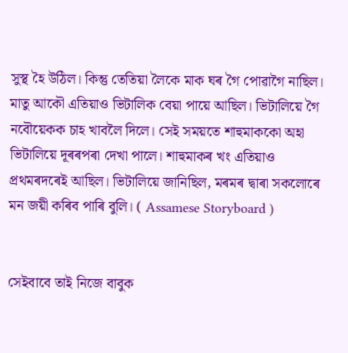সুস্থ হৈ উঠিল। কিন্তু তেতিয়া লৈকে মাক ঘৰ গৈ পোৱাগৈ নাছিল। মাতু আকৌ এতিয়াও ভিটালিক বেয়া পায়ে আছিল। ভিটালিয়ে গৈ নবৌয়েকক চাহ খাবলৈ দিলে। সেই সময়তে শাহুমাককো অহা ভিটালিয়ে দূৰৰপৰা দেখা পালে। শাহুমাকৰ খং এতিয়াও প্ৰথমৰদৰেই আছিল। ভিটালিয়ে জানিছিল, মৰমৰ দ্বাৰা সকলোৰে মন জয়ী কৰিব পাৰি বুলি। ( Assamese Storyboard )


সেইবাবে তাই নিজে বাবুক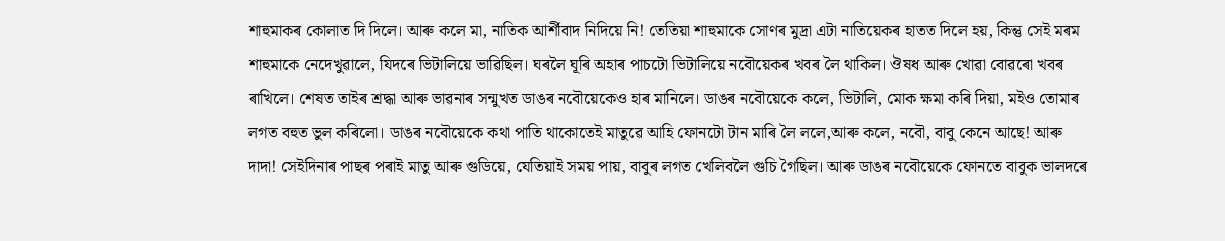শাহুমাকৰ কোলাত দি দিলে। আৰু কলে মা, নাতিক আৰ্শীবাদ নিদিয়ে নি! তেতিয়া শাহুমাকে সোণৰ মুদ্ৰা এটা নাতিয়েকৰ হাতত দিলে হয়, কিন্তু সেই মৰম শাহুমাকে নেদেখুৱালে, যিদৰে ভিটালিয়ে ভাৱিছিল। ঘৰলৈ ঘূৰি অহাৰ পাচটো ভিটালিয়ে নবৌয়েকৰ খবৰ লৈ থাকিল। ঔষধ আৰু খোৱা বোৱৰো খবৰ ৰাখিলে। শেষত তাইৰ শ্ৰদ্ধা আৰু ভাৱনাৰ সন্মুখত ডাঙৰ নবৌয়েকেও হাৰ মানিলে। ডাঙৰ নবৌয়েকে কলে, ভিটালি, মোক ক্ষমা কৰি দিয়া, মইও তোমাৰ লগত বহুত ভুল কৰিলো। ডাঙৰ নবৌয়েকে কথা পাতি থাকোতেই মাতুৱে আহি ফোনটো টান মাৰি লৈ ললে,আৰু কলে, নবৌ, বাবু কেনে আছে! আৰু দাদা! সেইদিনাৰ পাছৰ পৰাই মাতু আৰু গুডিয়ে, যেতিয়াই সময় পায়, বাবুৰ লগত খেলিবলৈ গুচি গৈছিল। আৰু ডাঙৰ নবৌয়েকে ফোনতে বাবুক ভালদৰে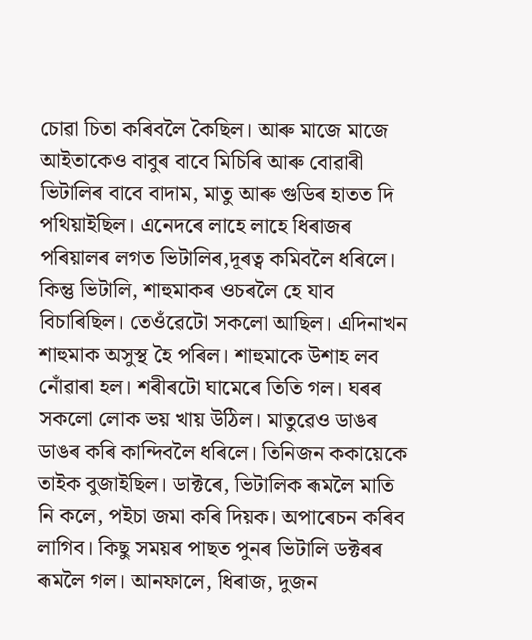চোৱা চিতা কৰিবলৈ কৈছিল। আৰু মাজে মাজে আইতাকেও বাবুৰ বাবে মিচিৰি আৰু বোৱাৰী ভিটালিৰ বাবে বাদাম, মাতু আৰু গুডিৰ হাতত দি পথিয়াইছিল। এনেদৰে লাহে লাহে ধিৰাজৰ পৰিয়ালৰ লগত ভিটালিৰ,দূৰত্ব কমিবলৈ ধৰিলে। কিন্তু ভিটালি, শাহুমাকৰ ওচৰলৈ হে যাব বিচাৰিছিল। তেওঁৱেটো সকলো আছিল। এদিনাখন শাহুমাক অসুস্থ হৈ পৰিল। শাহুমাকে উশাহ লব নোঁৱাৰা হল। শৰীৰটো ঘামেৰে তিতি গল। ঘৰৰ সকলো লোক ভয় খায় উঠিল। মাতুৱেও ডাঙৰ ডাঙৰ কৰি কান্দিবলৈ ধৰিলে। তিনিজন ককায়েকে তাইক বুজাইছিল। ডাক্টৰে, ভিটালিক ৰূমলৈ মাতি নি কলে, পইচা জমা কৰি দিয়ক। অপাৰেচন কৰিব লাগিব। কিছু সময়ৰ পাছত পুনৰ ভিটালি ডক্টৰৰ ৰূমলৈ গল। আনফালে, ধিৰাজ, দুজন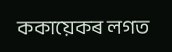ককায়েকৰ লগত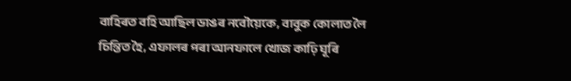বাহিৰত বহি আছিল ডাঙৰ নবৌয়েকে, বাবুক কোলাত লৈ চিন্তিত হৈ, এফালৰ পৰা আনফালে খোজ কাঢ়ি ঘূৰি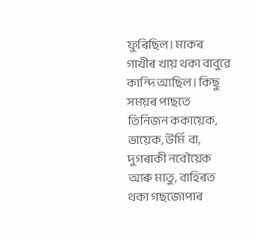ফুৰিছিল। মাকৰ গাখীৰ খায় থকা বাবুৱে কান্দি আছিল। কিছু সময়ৰ পাছতে তিনিজন ককায়েক, ভায়েক, উৰ্মি বা, দুগৰাকী নবৌয়েক আৰু মাতু, বাহিৰত থকা গছজোপাৰ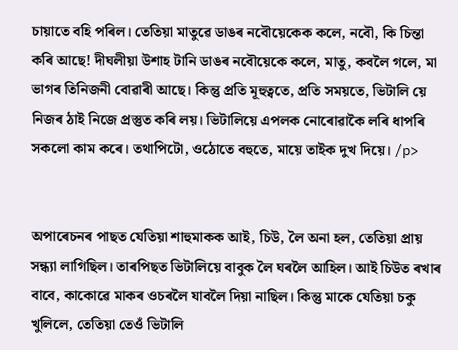চায়াতে বহি পৰিল। তেতিয়া মাতুৱে ডাঙৰ নবৌয়েকেক কলে, নবৌ, কি চিন্তা কৰি আছে! দীঘলীয়া উশাহ টানি ডাঙৰ নবৌয়েকে কলে, মাতু, কবলৈ গলে, মা ভাগৰ তিনিজনী বোৱাৰী আছে। কিন্তু প্ৰতি মূহুত্বতে, প্ৰতি সময়তে, ভিটালি য়ে নিজৰ ঠাই নিজে প্ৰস্তুত কৰি লয়। ভিটালিয়ে এপলক নোৰোৱাকৈ লৰি ধাপৰি সকলো কাম কৰে। তথাপিটো, ওঠোতে বহুতে, মায়ে তাইক দুখ দিয়ে। /p>


অপাৰেচনৰ পাছত যেতিয়া শাহুমাকক আই, চিউ, লৈ অনা হল, তেতিয়া প্ৰায় সন্ধ্যা লাগিছিল। তাৰপিছত ভিটালিয়ে বাবুক লৈ ঘৰলৈ আহিল। আই চিউত ৰখাৰ বাবে, কাকোৱে মাকৰ ওচৰলৈ যাবলৈ দিয়া নাছিল। কিন্তু মাকে যেতিয়া চকু খুলিলে, তেতিয়া তেওঁ ভিটালি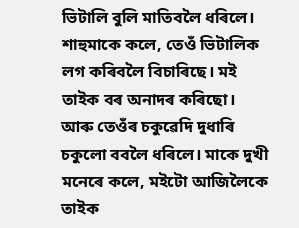ভিটালি বুলি মাতিবলৈ ধৰিলে। শাহুমাকে কলে, তেওঁ ভিটালিক লগ কৰিবলৈ বিচাৰিছে। মই তাইক বৰ অনাদৰ কৰিছো। আৰু তেওঁৰ চকুৱেদি দুধাৰি চকুলো ববলৈ ধৰিলে। মাকে দুখী মনেৰে কলে, মইটো আজিলৈকে তাইক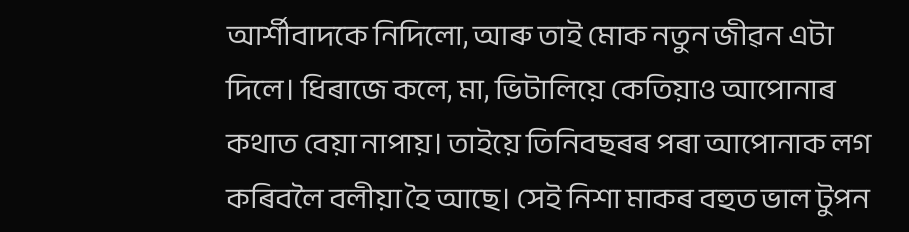আৰ্শীবাদকে নিদিলো, আৰু তাই মোক নতুন জীৱন এটা দিলে। ধিৰাজে কলে, মা, ভিটালিয়ে কেতিয়াও আপোনাৰ কথাত বেয়া নাপায়। তাইয়ে তিনিবছৰৰ পৰা আপোনাক লগ কৰিবলৈ বলীয়া হৈ আছে। সেই নিশা মাকৰ বহুত ভাল টুপন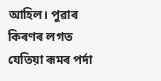আহিল। পুৱাৰ কিৰণৰ লগত যেতিয়া ৰূমৰ পৰ্দা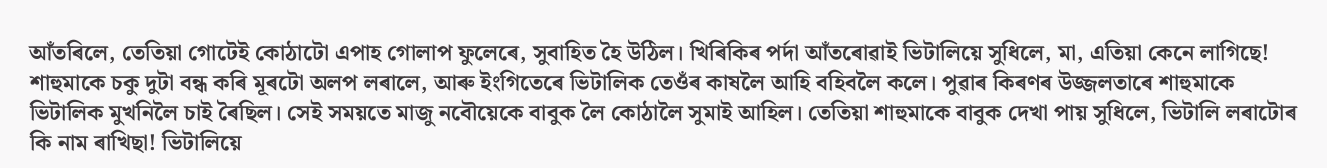আঁতৰিলে, তেতিয়া গোটেই কোঠাটো এপাহ গোলাপ ফুলেৰে, সুবাহিত হৈ উঠিল। খিৰিকিৰ পৰ্দা আঁতৰোৱাই ভিটালিয়ে সুধিলে, মা, এতিয়া কেনে লাগিছে! শাহুমাকে চকু দুটা বন্ধ কৰি মূৰটো অলপ লৰালে, আৰু ইংগিতেৰে ভিটালিক তেওঁৰ কাষলৈ আহি বহিবলৈ কলে। পুৱাৰ কিৰণৰ উজ্জলতাৰে শাহুমাকে ভিটালিক মুখনিলৈ চাই ৰৈছিল। সেই সময়তে মাজু নবৌয়েকে বাবুক লৈ কোঠালৈ সুমাই আহিল। তেতিয়া শাহুমাকে বাবুক দেখা পায় সুধিলে, ভিটালি লৰাটোৰ কি নাম ৰাখিছা! ভিটালিয়ে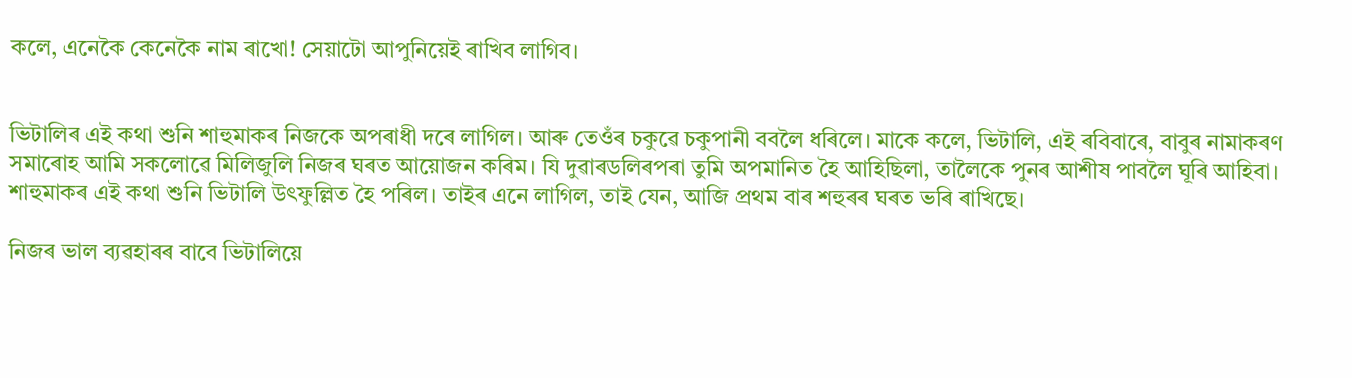কলে, এনেকৈ কেনেকৈ নাম ৰাখো! সেয়াটো আপুনিয়েই ৰাখিব লাগিব।


ভিটালিৰ এই কথা শুনি শাহুমাকৰ নিজকে অপৰাধী দৰে লাগিল। আৰু তেওঁৰ চকুৱে চকুপানী ববলৈ ধৰিলে। মাকে কলে, ভিটালি, এই ৰবিবাৰে, বাবুৰ নামাকৰণ সমাৰোহ আমি সকলোৱে মিলিজুলি নিজৰ ঘৰত আয়োজন কৰিম। যি দুৱাৰডলিৰপৰা তুমি অপমানিত হৈ আহিছিলা, তালৈকে পুনৰ আশীষ পাবলৈ ঘূৰি আহিবা। শাহুমাকৰ এই কথা শুনি ভিটালি উৎফুল্লিত হৈ পৰিল। তাইৰ এনে লাগিল, তাই যেন, আজি প্রথম বাৰ শহুৰৰ ঘৰত ভৰি ৰাখিছে।

নিজৰ ভাল ব্যৱহাৰৰ বাবে ভিটালিয়ে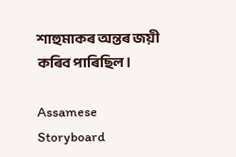শাহুমাকৰ অন্তৰ জয়ী কৰিব পাৰিছিল।

Assamese Storyboard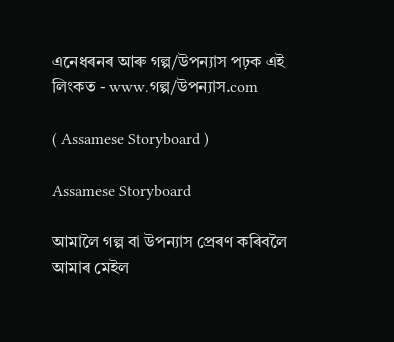এনেধৰনৰ আৰু গল্প/উপন্যাস পঢ়ক এই লিংকত - www.গল্প/উপন্যাস.com

( Assamese Storyboard )

Assamese Storyboard

আমালৈ গল্প বা উপন্যাস প্ৰেৰণ কৰিবলৈ আমাৰ মেইল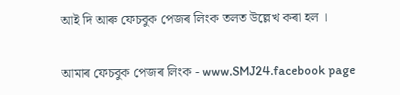আই দি আৰু ফেচবুক পেজৰ লিংক তলত উল্লেখ কৰা হল ।

আমাৰ ফেচবুক পেজৰ লিংক - www.SMJ24.facebook page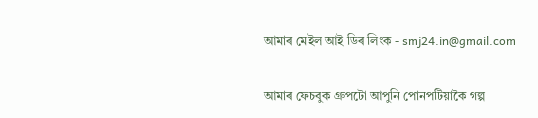আমাৰ মেইল আই ডিৰ লিংক - smj24.in@gmail.com

আমাৰ ফেচবুক গ্ৰুপটো আপুনি পোনপটিয়াকৈ গল্প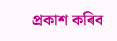প্ৰকাশ কৰিব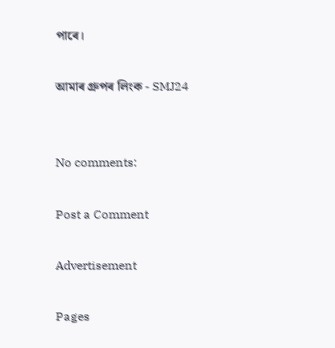পাৰে।

আমাৰ গ্ৰুপৰ লিংক - SMJ24


No comments:

Post a Comment

Advertisement

Pages